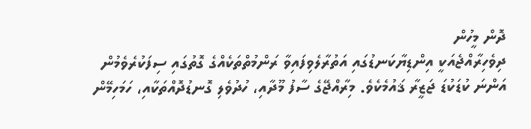ދޮން މީހުން
ދިވެހިރާއްޖެއަކީ އިންޑިޔާކަނޑުގައި އަތުރާލެވިފައިވާ ރަންމުތްތަކެއްގެ ގޮތުގައި ސިފަކުރެވެމުން އަންނަ ކުޑަކުޑަ ޖަޒީރާ ޤައުމެކެވެ. މިރާއްޖޭގެ ސާފު މޫދާއި، ހުދުވެލި ގޮނޑުދޮއްތަކާއި، ހަމަހިމޭން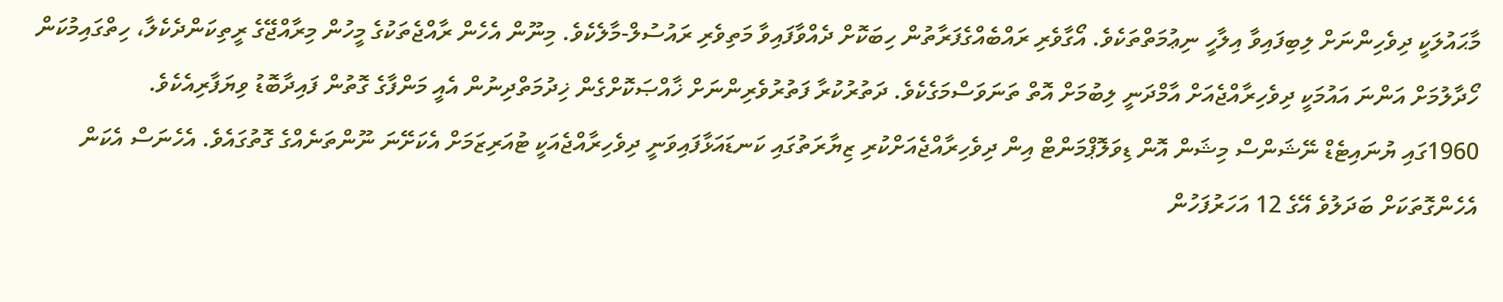މާޙައުލަކީ ދިވެހިންނަށް ލިބިފައިވާ އިލާހީ ނިޢުމަތްތަކެވެ. އޯގާވެރި ރައްބެއްގެފަރާތުން ހިބަކޮށް ދެއްވާފައިވާ މަތިވެރި ރައުސުލް-މާލެކެވެ. މިނޫން އެހެން ރާއްޖެތަކުގެ މީހުން މިރާއްޖޭގެ ރީތިކަންދެކެލާ، ހިތްގައިމުކަން ހޯދާލުމަށް އަންނަ އައުމަކީ ދިވެހިރާއްޖެއަށް އާމްދަނީ ލިބުމަށް އޮތް ތަނަވަސްމަގެކެވެ. ދަތުރުކުރާ ފަތުރުވެރިންނަށް ޚާއްޞަކޮށްގެން ޚިދުމަތްދިނުން އެއީ މަންފާގެ ގޮތުން ފައިދާބޮޑު ވިޔަފާރިއެކެވެ.
1960ގައި ޔުނައިޓެޑް ނޭޝަންސް މިޝަން އޮން ޑިވަލޮޕްމަންޓް އިން ދިވެހިރާއްޖެއަށްކުރި ޒިޔާރަތުގައި ކަނޑައަޅާފައިވަނީ ދިވެހިރާއްޖެއަކީ ޓުއަރިޒަމަށް އެކަށޭނަ ނޫންތަނެއްގެ ގޮތުގައެވެ. އެހެނަސް އެކަން އެހެންގޮތަކަށް ބަދަލުވެ އޭގެ 12 އަހަރުފަހުން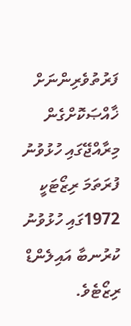ފަރުތުވެރިންނަށް ޚާއްޞަކޮށްގެން މިރާއްޖޭގައި ހުޅުވުނު ފުރަތަމަ ރިޒޯޓަކީ 1972ގައި ހުޅުވުނު ކުރުނބާ އައިލެންޑް ރިޒޯޓެވެ.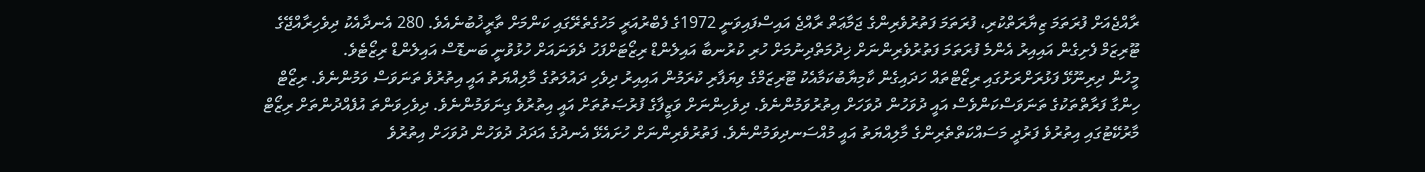ރާއްޖެއަށް ފުރަތަމަ ޒިޔާރަތްކުރި، ފުރަތަމަ ފަތުރުވެރިންގެ ޖަމާޢަތް ރާއްޖެ އައިސްފައިވަނީ 1972ގެ ފެބްރުއަރީ މަހުގެތެރޭގައި ކަންމަށް ތާރީޚުބުނެއެވެ. 280 އެނދާއެކު ދިވެހިރާއްޖޭގެ ޓޫރިޒަމް ފެށިގެން އައިއިރު އެންމެ ފުރަތަމަ ފަތުރުވެރިންނަށް ޚިދުމަތްދިނުމަށް ހުރި ކުރުނބާ އައިލެންޑް ރިޒޯޓަށްފަހު ދެވަނައަށް ހުޅުވުނީ ބަނޑޮސް އައިލެންޑް ރިޒޯޓެވެ.
މީހުން ދިރިނޫޅޭ ފަޅުރަށްރަށުގައި ރިޒޯޓްތައް ހަދައިގެން ކާމިޔާބުކަމާއެކު ޓޫރިޒަމްގެ ވިޔަފާރި ކުރަމުން އައިއިރު ދިވެހި ދައުލަތުގެ މާލިއްޔަތު އައީ އިތުރުވެ ތަނަވަސް ވަމުންނެވެ. ރިޒޯޓް ހިންގާ ފަރާތްތަކުގެ ތަނަވަސްކަންވެސް އައީ ދުވަހުން ދުވަހަށް އިތުރުވަމުންނެވެ. ދިވެހިންނަށް ވަޒީފާގެ ފުރުޞަތުތަށް އައީ އިތުރުވެ ގިނަވަމުންނެވެ. ދިވެހިވަންތަ އުފެއްދުންތަށް ރިޒޯޓް މާރުކޭޓުގައި އިތުރުވެ ފަރުދީ މަސައްކަތްތެރިންގެ މާލިއްޔަތު އައީ މުއްސަނދިވަމުންނެވެ. ފަތުރުވެރިންނަށް ހުށައެޅޭ އެނދުގެ އަދަދު ދުވަހުން ދުވަހަށް އިތުރުވެ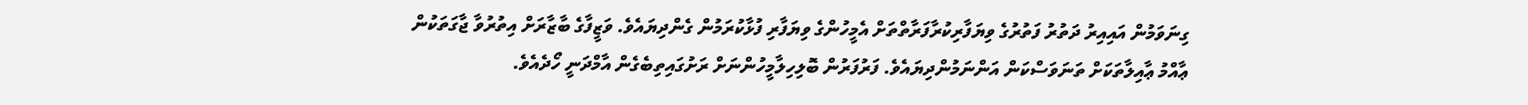ގިނަވަމުން އައިއިރު ދަތުރު ފަތުރުގެ ވިޔަފާރިކުރާފަރާތްތަށް އެމީހުންގެ ވިޔަފާރި ފުޅާކުރަމުން ގެންދިޔައެވެ. ވަޒީފާގެ ބާޒާރަށް އިތުރުވާ ޖާގަތަކުން ޢާއްމު ޢާއިލާތަކަށް ތަނަވަސްކަން އަންނަމުންދިޔައެވެ. ފަރުފަރުން ބޮލިހިލާމީހުންނަށް ރަށުގައިތިބެގެން އާމްދަނީ ހޯދެއެވެ.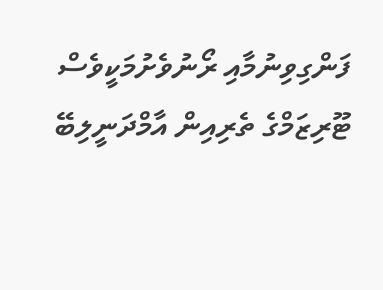ފަންގިވިނުމާއި ރޯނުވެށުމަކީވެސް ޓޫރިޒަމްގެ ތެރިއިން އާމްދަނީލިބޭ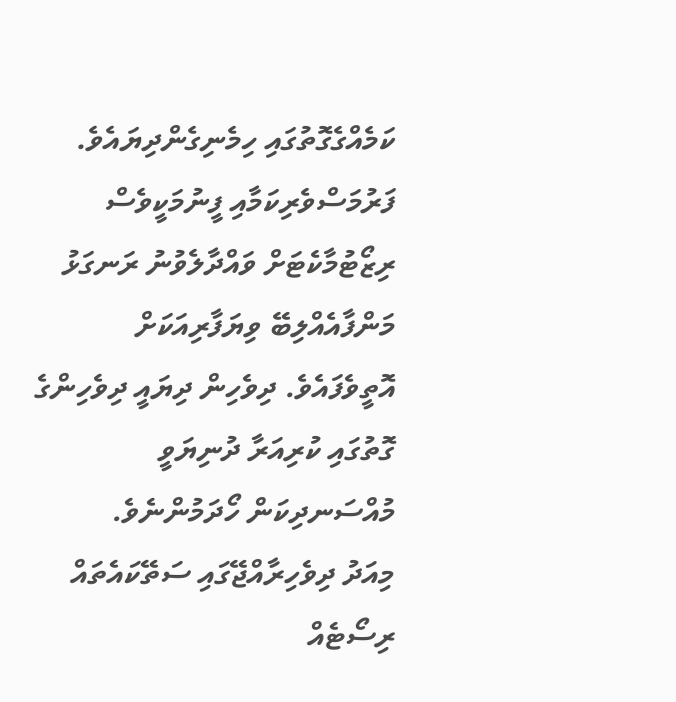ކަމެއްގެގޮތުގައި ހިމެނިގެންދިޔައެވެ. ފަރުމަސްވެރިކަމާއި ފީނުމަކީވެސް ރިޒޯޓުމާކެޓަށް ވައްދާލެވުނު ރަނގަޅު މަންފާއެއްލިބޭ ވިޔަފާރިއަކަށް އޮތީވެފައެވެ. ދިވެހިން ދިޔައީ ދިވެހިންގެ ގޮތުގައި ކުރިއަރާ ދުނިޔަވީ މުއްސަނދިކަން ހޯދަމުންނެވެ.
މިއަދު ދިވެހިރާއްޖޭގައި ސަތޭކައެތައް ރިސޯޓެއް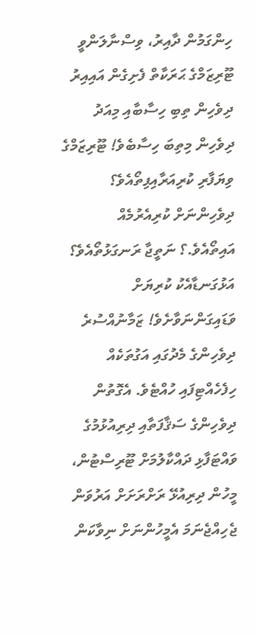ހިންގަމުން ދާއިރު، ވިސްނާލަންވީ ޓޫރިޒަމްގެ ޙަރަކާތް ފެށިގެން އައިއިރު ދިވެހިން ތިބި ހިސާބާއި މިއަދު ދިވެހިން މިތިބަ ހިސާބެވެ! ޓޫރިޒަމްގެ ވިޔަފާރި ކުރިއަރާއިފިތޯއެވެ؟ ދިވެހިންނަށް ކުރިއެރުމެއް އައިތޯއެވެ.؟ ނަތީޖާ ރަނގަޅުތޯއެވެ؟ އަޅުގަނޑާއެކު ކުރިޔަށް ވަޑައިގަންނަވާށެވެ! ޒަމާނުއްސުރެ ދިވެހިންގެ މެދުގައި އަގުތަކެއް ހިފެހެއްޓިފައި ހުއްޓެވެ. އެގޮތުން ދިވެހިންގެ ސަޤާފަތާއި ދިރިއުޅުމުގެ ވައްޓަފާޅި ދައްކާލުމަށް ޓޫރިސްޓުން، މީހުން ދިރިއުޅޭ ރަށްރަށަށް އަރުވަން ޖެހިއްޖެނަމަ އެމީހުންނަށް ނިވާކަން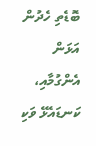ބޮޑެތި ހެދުން އަޅަން އެންގުމާއި، ކަނޑައެޅޭ ވަކި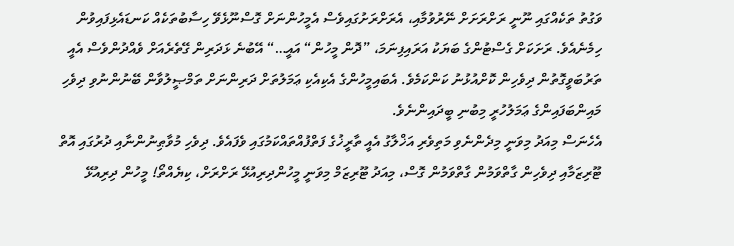ވަގުތު ތަކެއްގައި ނޫނީ ރަށްރަށަށް ނޭރުވުމާއި، އެރަށްރަށުގައިވެސް އެމީހުންނަށް ގޮސްނޫޅެވޭ ހިސާބުތަކެއް ކަނޑައެޅިފައިވުން ހިމެނެއެވެ. ރަށަކަށް ގެސްޓުންގެ ބަޔަކު އަރައިފިނަމަ، ”ދޮން މީހުން“ އައީ…“ އޭބުނެ ޅަދަރިން ގޭތެރެއަށް ވެއްދުންވެސް އެއީ ތަރުބަވީގޮތުން ދިވެހިން ކޮށްއުޅުނު ކަންކަމެވެ. އެބައިމީހުންގެ އެކިއެކި ޢަމަލުތަށް ދަރިންނަށް ތަމްޞީލުވާން ބޭނުންނުވި ދިވެހި މައިންބަފައިންގެ ޢަމަލުހުރީ މިބުނި ބީދައިންނެވެ.
އެހެނަސް މިއަދު މިވަނީ މިދެންނެވި މަތިވެރި އަޚްލާގު އެއީ ތާރީޚުގެ ފަތްފުއްތައްކަމުގައި ވެފައެވެ. ދިވެހި މުވާޠިނުންނާއި ދުރުގައި އޮތް ޓޫރިޒަމާއި ދިވެހިން ގާތްވަމުން ގާތްވަމުން ގޮސް، މިއަދު ޓޫރިޒަމް މިވަނީ މީހުންދިރިއުޅޭ ރަށްރަށް، ކިޔެއްތޯ! މީހުން ދިރިއުޅޭ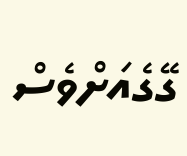ގޭގެއަށްވެސް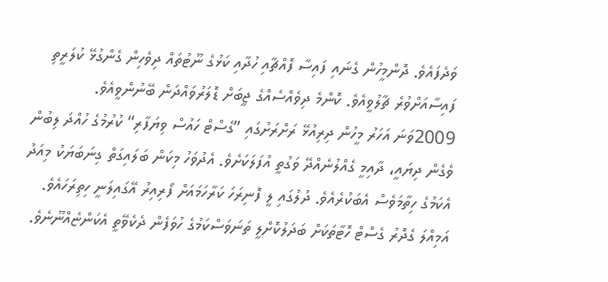ވަދެފައެވެ. ދޮންމީހުން ގެނައި ފައިސާ ފޮއްޗާއި ހުދާއި ކަޅުގެ ނޫޓުތައް ދިވެހިން ގެންގުޅޭ ކުލަރީތި ފައިސާއަށްވުރެ ޗާލުވީއެވެ. ކޮންމެ ދިވެއްސެއްގެ ޖީބަށް ޑޮލަރުވައްދަން ބޭނުންވީއެވެ.
2009ވަނަ އަހަރު މީހުން ދިރިއުޅޭ ރަށްރަށުގައި ”ގެސްޓް ހައުސް ވިޔަފާރި“ ކުރުމުގެ ހުއްދަ ލިބުން ވެގެން ދިޔައީ، ދާއިމީ ގެއްލުނެއްދޭ ވަގުތީ އުފަލަކަށެވެ. އެދުވަހު މިކަން ބަލައިގަތް ގިނަބަޔަކު މިއަދު އެކަމުގެ ހިތާމަވެސް އެބަކުރެއެވެ. ދުލުގައި ލީ ފޮނިރަހަ ކަރާހަމައަށް ފޯރިއިރު އޭގައިލަނީ ހިތިރަހައެވެ. އަމިއްލަ ގެދޮރު ގެސްޓް ހޮޓާތަކަށް ބަދަލުކޮށްލީ ތަނަވަސްކަމުގެ ހުވަފެން ދެކެވޭތީ އެކަންޏެއްނޫނެވެ.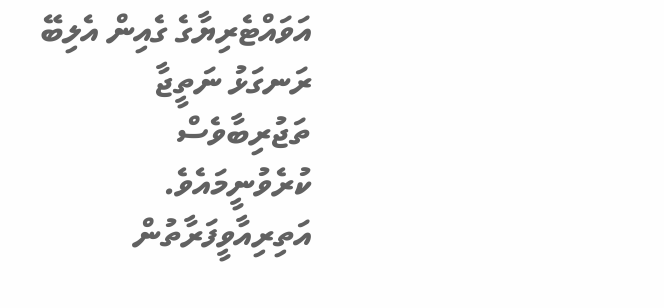އަވައްޓެރިޔާގެ ގެއިން އެލިބޭ ރަނގަޅު ނަތީޖާ ތަޖުރިބާވެސް ކުރެވުނީމައެވެ. އަތިރިއާވީފަރާތުން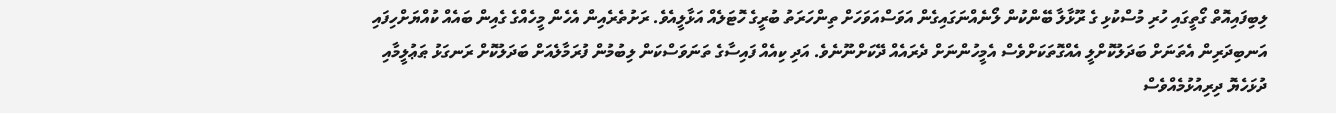ލިބިފައިއޮތް ގޯތީގައި ހުރި މުސްކުޅި ގެ ރޫޅާލާ ބޭންކުން ލޯނެއްނަގައިގެން އަވަސްއަވަހަށް ތިންހަރަތު ބުރީގެ ހޮޓަލެއް އަޅާލީއެވެ. ރަށުތެރެއިން އެހެން މީހެއްގެ ގެއިން ބައެއް ކުއްޔަށްހިފައި އަނބިދަރިން އެތަނަށް ބަދަލުކޮށްލީ އެއްގޮތަކަށްވެސް އެމީހުންނަށް ދެރައެއް ދޭކަށްނޫނެވެ. އަދި ކިއެއް ފައިސާގެ ތަނަވަސްކަން ލިބުމުން ފުރަމާލެއަށް ބަދަލުކޮށް ރަނގަޅު ޠަޢުލީމާއި ދުޅަހެޔޮ ދިރިއުޅުމެއްވެސް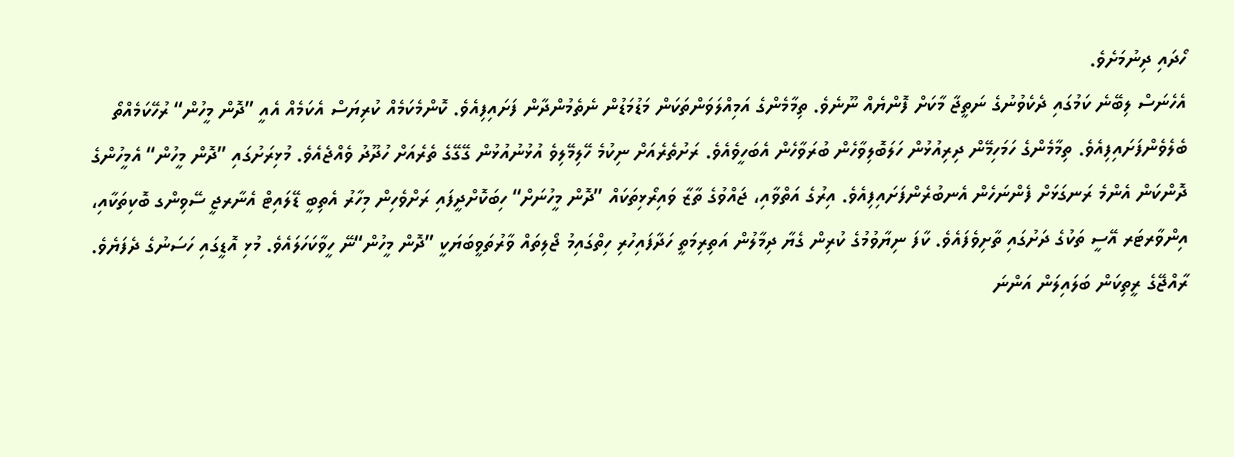ހޯދައި ދިނުމަށެވެ.
އެހެނަސް ލިބޭނެ ކަމުގައި ދެކެވުނުގެ ނަތީޖާ މާކަށް ފޮންޔެއް ނޫނެވެ. ތިމާމެންގެ އަމިއްލަވަންތަކަން މަޑުމަޑުން ނެތެމުންދާން ފަށައިފިއެވެ. ކޮންމެކަމެއް ކުރިޔަސް އެކަމެއް އެއީ ”ދޮން މީހުން“ ރުހޭކަމެއްތޯ ބެލެވެންފަށައިފިއެވެ. ތިމާމެންގެ ހަމަހިމޭން ދިރިއުޅުން ހަލަބޮލިވާހެން ބުރަވާހެން އެބަހީވެއެވެ. ރަށުތެރެއަށް ނިކުމެ ހޭލިމޭލިވެ އުޅުނުއުޅުން ގޭގޭގެ ތެރެއަށް ހުދޫދު ވެއްޖެއެވެ. މުޅިރަށުގައި ”ދޮން މީހުން“ އެމީހުންގެ ދޮންކަން އެންމެ ރަނގަޅަށް ފެންނަހެން އެނބުރެންފަށައިފިއެވެ. އިރުގެ އަތްވާއި، ޖައްވުގެ ތާޒާ ވައިރޯޅިތަކައް ”ދޮން މީހުނަށް“ ހިބަކޮށްދީފައި ރަށްވެހިން މިހާރު އެތިބީ ޑޭލައިޓް އެނާރޖީ ސޭވިންގ ބޮކިތަކާއި، އިންވާރޓަރ އޭސީ ތަކުގެ ދަށުގައި ތާށިވެފައެވެ. ކާފަ ނިޔާވުމުގެ ކުރިން ގެޔާ ދިމާލުން އަތިރިމަތީ ހަދާފައިހުރި ހިތްގައިމު ޖޯލިތައް ވާރުތަވީބަޔަކީ ”ދޮން މީހުން“ނޭ ހީވާކަހަލައެވެ. މުޅި އޮޑީގައި ހަސަނުގެ ދެފަޔެވެ.
ރާއްޖޭގެ ރީތިކަން ބަލައިލަން އަންނަ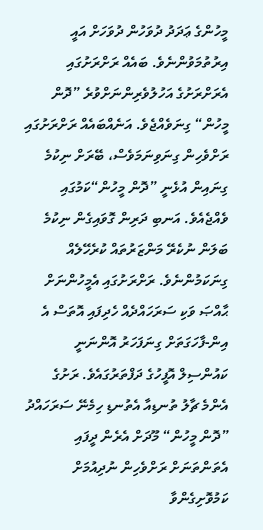މީހުންގެ ޢަދަދު ދުވަހުން ދުވަހަށް އައީ އިރުތުމަވުންނެވެ. ބައެއް ރަށްރަށުގައި އެރަށްރަށުގެ އަހުލުވެރިންނަށްވުރެ ”ދޮން މީހުން“ ގިނަވެއްޖެވެ. އަނެއްބައެއް ރަށްރަށުގައި ރަށްވެހިން ގިނަވިނަމަވެސް، ބޭރަށް ނިކުމެ ގިނައިން އުޅެނީ ”ދޮން މީހުން“ކަމުގައި ވެއްޖެއެވެ. އަނބި ދަރިން ގޮވައިގެން ނިކުމެ ބަލަން ނުކެރޭ މަންޒަރުތައް ކުރެހޭލެއް ގިނަކަމުންނެވެ. ރަށްރަށުގައި އެމީހުންނަށް ޙާއްޞަ ވަކި ސަރަހައްދެއް ހެދިފައި އޮތަސް އެ އިން-ފާހަގަތަށް ގިނަފަހަރު އޮންނަނީ ކައުންސިލް އޮފީހުގެ ދަފްތަރުގައެވެ. ރަށުގެ އެންމެ ޗާލު ތުނޑިއާ އެތުނޑި ހިމެނޭ ސަރަހައްދު ”ދޮން މީހުން“ މޫދަށް އެރެން ދީފައި އެތަންތަނަށް ރަށްވެހިން ނުދިއުމަށް ކަމުވޮށިގެންވާ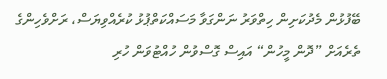ބޭފުޅުން މެދުކަށިން ހިތްވަރު ނަންގަވާ މަސައްކަތްޕުޅު ކުރެއްވިޔަސް، ރަށްވެހިންގެ ތެރެއަށް ”ދޮން މީހުން“ އައިސް ގޮސްވުން ހުއްޓުވަން ހުރި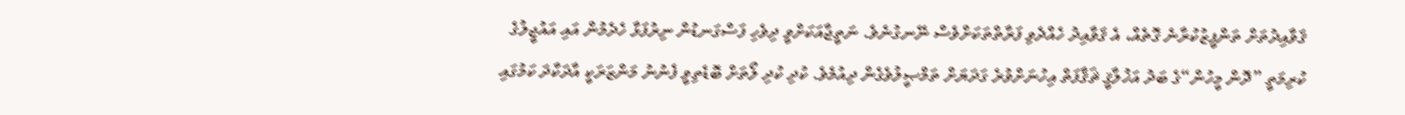ޤަވާއިދުތަށް ތަންފީޒުކުރާނެ ގޮތެއް، އެ ޤަވާއިދު ހެއްދެވި ފަރާތްތަކަށްވެސް ނޭނގުނެވެ. ނަތީޖާއަކަށްވީ ދިވެހި ފަސްގަނޑުން ނިރުފަޅާ ހެދެމުން އައި އައުޖީލުގެ ކުރިމަތީ ”ދޮން މީހުން“ގެ ބަދު އަޚުލާޤީ ޘަޤާފަތް އިހުނަށްވުރެ ގަދަޔަށް ތަމްޞީލުވެގެން ދިއުމެވެ. ކުދި ކުދި ލޯތަށް ބޮޑެތިވީ ފެނުނު މަންޒަރަކީ އާދަކާދަ ކަމުގައި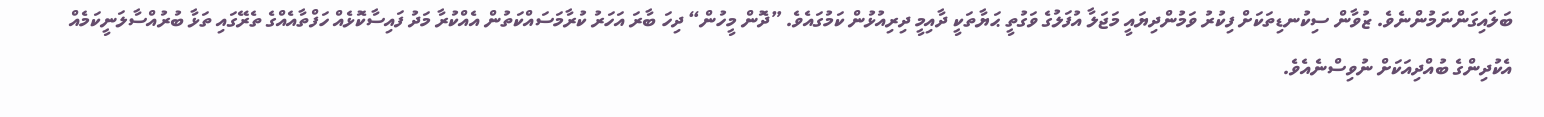ބަލައިގަންނަމުންނެވެ. ޒުވާން ސިކުނޑިތަކަށް ފިކުރު ވަމުންދިޔައީ މަޖަލާ އުފަލުގެ ވަގުތީ ޙަޔާތަކީ ދާއިމީ ދިރިއުޅުން ކަމުގައެވެ. ”ދޮން މީހުން“ ދިހަ ބާރަ އަހަރު ކުރާމަސައްކަތުން އެއްކުރާ މަދު ފައިސާކޮޅެއް ހަފްތާއެއްގެ ތެރޭގައި ތަޅާ ބުރުއްސާލަނީކަމެއް އެކުދިންގެ ބުއްދިއަކަށް ނުވިސްނެއެވެ.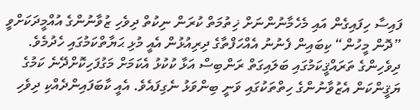ފައިސާ ހިފައިގެން އައި މެހެމާނުންނަށް ޚިތުމަތް ކުރަން ނިކުތް ދިވެހި ޒުވާނުންގެ އުއްމީދަކަށްވީ ”ދޮން މީހުން“ ކިބައިން ފެނުނު އެއްހަފްތާގެ ދިރިއުޅުން އެއީ މުޅި ޙަޔާތްކަމުގައި ހެދުމެވެ. ދިވެހިންގެ ތަރައްޤީކަމުގައި ބަލައިގަތް ރަންބިސް އަޅާ ކުކުޅު އެކަމަށް މަގުފަހިކޮށްދޭނެ ކަމުގެ ޔަޤީންކަން އެޒުވާނުންގެ ހިތްތަކުގައި ވަނީ ބިންވަޅު ނެގިފައެވެ. އެއީ ކާބަފައިންދެއްކި ދިވެހި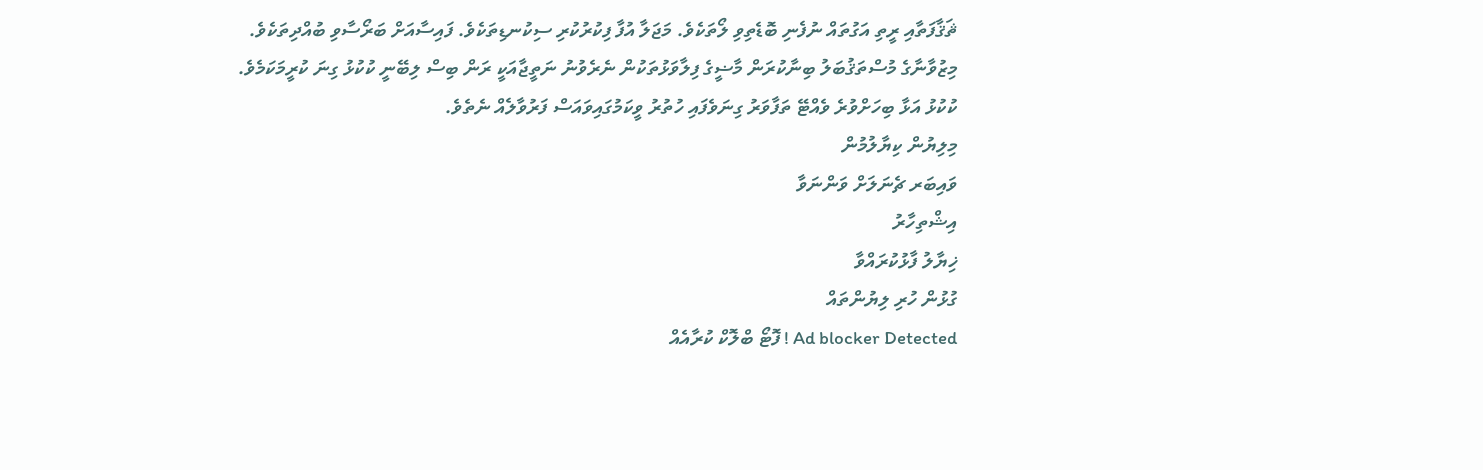ޘަޤާފަތާއި ރީތި އަގުތައް ނުފެނި ބޮޑެތިވި ލޯތަކެވެ. މަޖަލާ އުފާ ފިކުރުކުރި ސިކުނޑިތަކެވެ. ފައިސާއަށް ބަރޯސާވި ބުއްދިތަކެވެ. މިޒުވާނާގެ މުސްތަޤުބަލު ބިނާކުރަން މާޟީގެ ފިލާވަޅުތަކުން ނެރެވުނު ނަތީޖާއަކީ ރަން ބިސް ލިބޭނީ ކުކުޅު ގިނަ ކުރީމަކަމެވެ. ކުކުޅު އަޅާ ބިހަށްވުރެ ވެއްޓޭ ތަފާވަރު ގިނަވެފައި ހުތުރު ވީކަމުގައިވައަސް ފަރުވާލެއް ނެތެވެ.
މިލިޔުން ކިޔާލުމުން
ވައިބަރ ޗެނަލަށް ވަންނަވާ
އިޝްތިހާރު
ޚިޔާލު ފާޅުކުރައްވާ
ގުޅުން ހުރި ލިޔުންތައް
Ad blocker Detected ! ފޮޓޯ ބްލޮކް ކުރާއެއް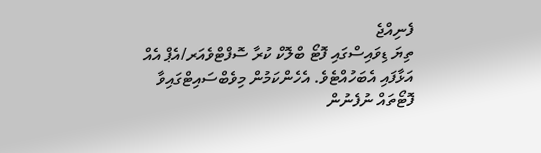ފެނިއްޖެ
ތިޔަ ޑިވައިސްގައި ފޮޓޯ ބްލޮކް ކުރާ ސޮފްޓްވެއަރ/އެޕް އެއް އަޅާފައި އެބަހުއްޓެވެ. އެހެންކަމުން މިވެބްސައިޓްގައިވާ ފޮޓޯތައް ނުފެނުން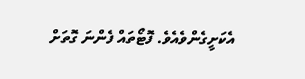އެކަށީގެންވެއެވެ. ފޮޓޯތައް ފެންނަ ގޮތަށް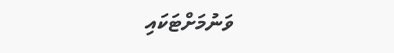ވަނުމަށްޓަކައި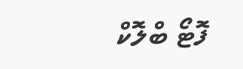ފޮޓޯ ބްލޮކް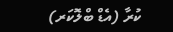ކުރާ (އެޑް ބްލޮކަރ)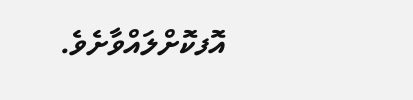އޮފކޮށްލައްވާށެވެ.